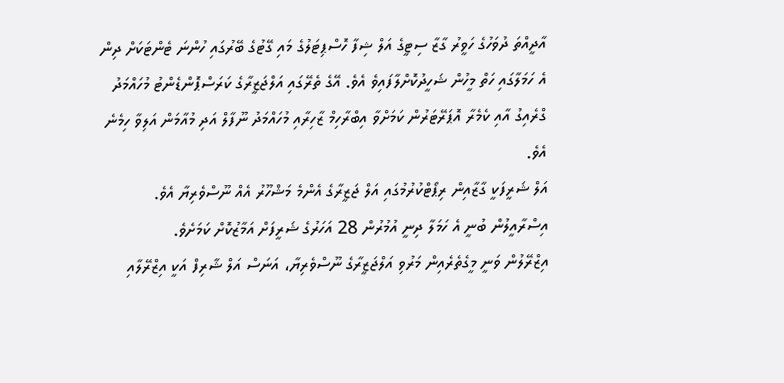އާދީއްތަ ދުވަހުގެ ހަވީރު ގާޒާ ސިޓީގެ އަލް ޝިފާ ހޮސްޕިޓަލުގެ މައި ގޭޓުގެ ބޭރުގައި ހުންނަ ޓެންޓަކަށް ދިން އެ ހަމަލާގައި ހަތް މީހުން ޝަހީދުކޮށްލާފައިވެ އެވެ. އޭގެ ތެރޭގައި އަލްޖަޒީރާގެ ކަރަސްޕޮންޑެންޓު މުހައްމަދު ގްރެއިގު އާއި ކެމެރާ އޮޕަރޭޓަރުން ކަމަށްވާ އިބްރާހިމް ޒާހިރާއި މުހައްމަދު ނޫފާލް އަދި މުއާމަން އަލިވާ ހިމެނެ އެވެ.
އަލް ޝަރީފަކީ ގާޒާއިން ރިޕޯޓްކުރުމުގައި އަލް ޖަޒީރާގެ އެންމެ މަޝްހޫރު އެއް ނޫސްވެރިޔާ އެވެ. އިސްރާއީލުން ބުނީ އެ ހަމަލާ ދިނީ އުމުރުން 28 އަހަރުގެ ޝަރީފަށް އަމާޒުކޮށް ކަމަށެވެ.
އިޒްރޭލުން ވަނީ މީގެތެރެއިން މަރުވި އަލްޖަޒީރާގެ ނޫސްވެރިޔާ، އަނަސް އަލް ޝާރިފް އަކީ އިޒްރޭލާއި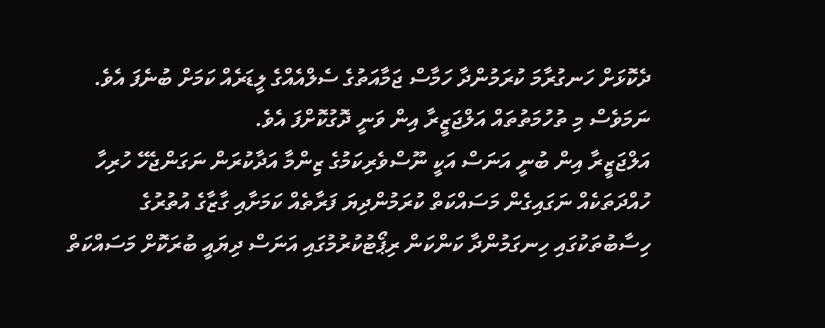ދެކޮޅަށް ހަނގުރާމަ ކުރަމުންދާ ހަމާސް ޖަމާއަތުގެ ސެލްއެއްގެ ލީޑަރެއް ކަމަށް ބުނެފަ އެވެ. ނަމަވެސް މި ތުހުމަތުތައް އަލްޖަޒީރާ އިން ވަނީ ދޮގުކޮށްފަ އެވެ.
އަލްޖަޒީރާ އިން ބުނީ އަނަސް އަކީ ނޫސްވެރިކަމުގެ ޒިންމާ އަދާކުރަން ނަގަންޖެހޭ ހުރިހާ ހުއްދަތަކެއް ނަގައިގެން މަސައްކަތް ކުރަމުންދިޔަ ފަރާތެއް ކަމަށާއި ގާޒާގެ އުތުރުގެ ހިސާބުތަކުގައި ހިނގަމުންދާ ކަންކަން ރިޕޯޓުކުރުމުގައި އަނަސް ދިޔައީ ބުރަކޮށް މަސައްކަތް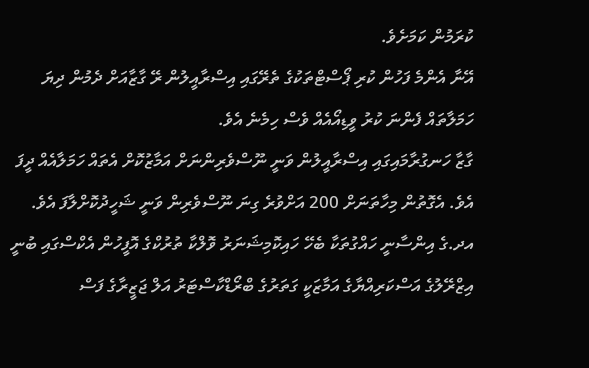ކުރަމުން ކަމަށެވެ.
އޭނާ އެންމެ ފަހުން ކުރި ޕޯސްޓްތަކުގެ ތެރޭގައި އިސްރާއީލުން ރޭ ގާޒާއަށް ދެމުން ދިޔަ ހަމަލާތައް ފެންނަ ކުރު ވީޑިއޯއެއް ވެސް ހިމެނެ އެވެ.
ގާޒާ ހަނގުރާމައިގައި އިސްރާއީލުން ވަނީ ނޫސްވެރިންނަށް އަމާޒުކޮށް އެތައް ހަމަލާއެއް ދީފަ އެވެ. އެގޮތުން މިހާތަނަށް 200 އަށްވުރެ ގިނަ ނޫސްވެރިން ވަނީ ޝަހީދުކޮށްލާފަ އެވެ.
އދ.ގެ އިންސާނީ ހައްގުތަކާ ބެހޭ ހައިކޮމިޝަނަރު ވޮލްކާ ތުރުކްގެ އޮފީހުން އެކްސްގައި ބުނީ އިޒްރޭލުގެ އަސްކަރިއްޔާގެ އަމާޒަކީ ގަތަރުގެ ބްރޯޑްކާސްޓަރު އަލް ޖަޒީރާގެ ފަސް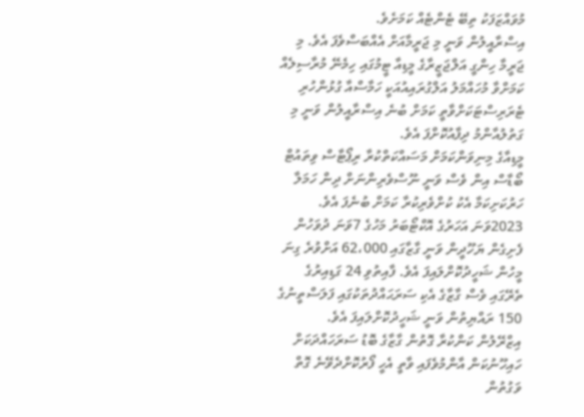މުވައްޒަފަކު ތިބޭ ޓެންޓެއް ކަމަށެވެ.
އިސްރާއީލުން ވަނީ މި ޖަރީމާއަށް އެއްބަސްވެފަ އެވެ. މި ޖަރީމާ ހިންގީ އަލްޖަޒީރާގެ މީޑިއާ ޓީމުގައި ހިމެނޭ މުރާސިލެއް ކަމަށްވާ މުހައްމަލު އަލްގުރައިއުއަކީ ހަމާސްއާ ގުޅުންހުރި ޓެރަރިސްޓަކަށްވާތީ ކަމަށް ބުނެ އިސްރާއީލުން ވަނީ މި ގަތުލުއާންމު ދިފާއުކޮށްފަ އެވެ.
މީޑިއާގެ މިނިވަންކަމަށް މަސައްކަތްކުރާ ރިޕޯޓާސް ވިތައުޓް ބޯޑާސް އިން ވެސް ވަނީ ނޫސްވެރިންނަށް ދިން ހަމަލާ ހަރުކަށިކަމާ އެކު ކުށްވެރިކުރާ ކަމަށް ބުނެފަ އެވެ.
2023ވަނަ އަހަރުގެ އޮކްޓޯބަރު މަހުގެ 7ވަނަ ދުވަހުން ފެށިގެން ޔަހޫދީން ވަނީ ގާޒާގައި 62،000 އަށްވުރެ ގިނަ މީހުން ޝަހީދުކޮށްލައިފަ އެވެ. ފާއިތުވި 24 ގަޑިއިރުގެ ތެރޭގައި ވެސް ގާޒާގެ އެކި ސަރަޙައްދުތަކުގައި ފަލަސްތީނުގެ 150 ރައްޔިތުން ވަނީ ޝަހީދުކޮށްލައިފަ އެވެ.
އިޒްރޭލުން ކަންކުރާ ގޮތުން ގާޒާގެ ބޮޑު ސަރަހައްދަކަށް ހައިހޫނުކަން އާންމުވެފައި ވާތީ އެހީ ފޯރުކޮށްދެވޭނެ ގޮތް ވަގުތުން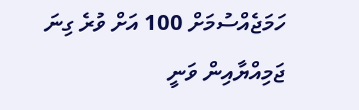ހަމަޖެއްސުމަށް 100 އަށް ވުރެ ގިނަ ޖަމިއްޔާއިން ވަނީ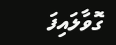ގޮވާލައިފަ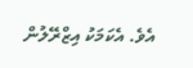އެވެ. އެކަމަކު އިޒްރޭލުން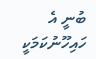ބުނީ އެ ހައިހޫނުކަމަކީ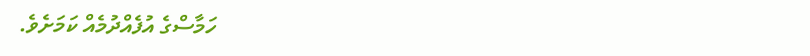ހަމާސްގެ އުފެއްދުމެއް ކަމަށެވެ.